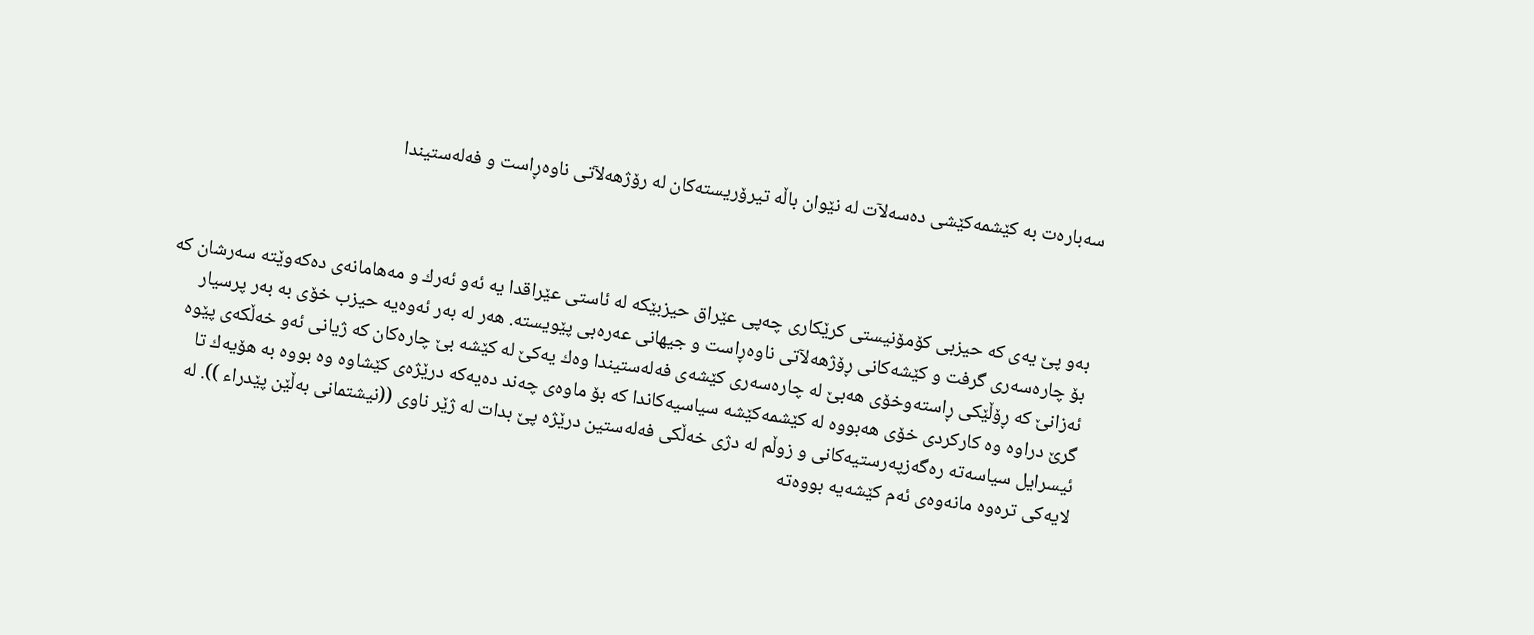سه‌باره‌ت به‌ كێشمه‌كێشی ده‌سه‌لآت له‌ نێوان باڵه‌ تیرۆریسته‌كان له‌ رۆژهه‌لآتی ناوه‌ڕاست و فه‌له‌ستیندا



به‌و پێ یه‌ی كه‌ حیزبی كۆمۆنیستی كرێكاری چه‌پی عێراق حیزبێكه‌ له‌ ئاستی عێراقدا یه‌ ئه‌و ئه‌رك و مه‌هامانه‌ی ده‌كه‌وێته‌ سه‌رشان كه‌ بۆ چاره‌سه‌ری گرفت و كێشه‌كانی ڕۆژهه‌لآتی ناوه‌ڕاست و جیهانی عه‌ره‌بی پێویسته‌. هه‌ر له‌ به‌ر ئه‌وه‌یه‌ حیزب خۆی به‌ به‌ر پرسیار ئه‌زانێ كه‌ ڕۆڵێكی ڕاسته‌وخۆی هه‌بێ له‌ چاره‌سه‌ری كێشه‌ی فه‌له‌ستیندا وه‌ك یه‌كێ له‌ كێشه‌ بێ چاره‌كان كه‌ ژیانی ئه‌و خه‌ڵكه‌ی پێوه‌ گرێ دراوه‌ وه‌ كاركردی خۆی هه‌بووه‌ له‌ كێشمه‌كێشه‌ سیاسیه‌كاندا كه‌ بۆ ماوه‌ی چه‌ند ده‌یه‌كه‌ درێژه‌ی كێشاوه‌ وه‌ بووه‌ به‌ هۆیه‌ك تا ئیسرایل سیاسه‌ته‌ ره‌گه‌زپه‌رستیه‌كانی و زوڵم له‌ دژی خه‌ڵكی فه‌له‌ستین درێژه‌ پێ بدات له‌ ژێر ناوی ((نیشتمانی به‌ڵێن پێدراء )). له‌ لایه‌كی تره‌وه‌ مانه‌وه‌ی ئه‌م كێشه‌یه‌ بووه‌ته‌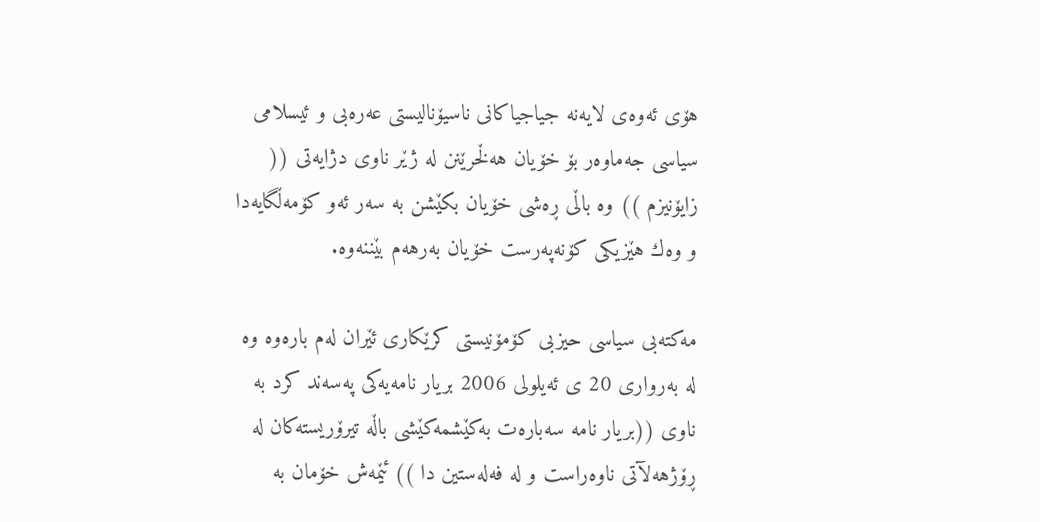هۆی ئه‌وه‌ی لایه‌نه‌ جیاجیاكانی ناسیۆنالیستی عه‌ره‌بی و ئیسلامی سیاسی جه‌ماوه‌ر بۆ خۆیان هه‌ڵخرێنن له‌ ژێر ناوی دژایه‌تی (( زایۆنیزم )) وه‌ باڵی ڕه‌شی خۆیان بكێشن به‌ سه‌ر ئه‌و كۆمه‌ڵگایه‌دا و وه‌ك هێزیكی كۆنه‌په‌رست خۆیان به‌رهه‌م بێننه‌وه‌.

مه‌كته‌بی سیاسی حیزبی كۆمۆنیستی كرێكاری ئێران له‌م باره‌وه‌ وه‌ له‌ به‌رواری 20 ی ئه‌یلولی 2006 بریار نامه‌یه‌كی په‌سه‌ند كرد به‌ ناوی ((بریار نامه‌ سه‌باره‌ت به‌كێشمه‌كێشی باڵه‌ تیرۆریسته‌كان له‌ ڕۆژهه‌لآتی ناوه‌راست و له‌ فه‌له‌ستین دا )) ئێمه‌ش خۆمان به‌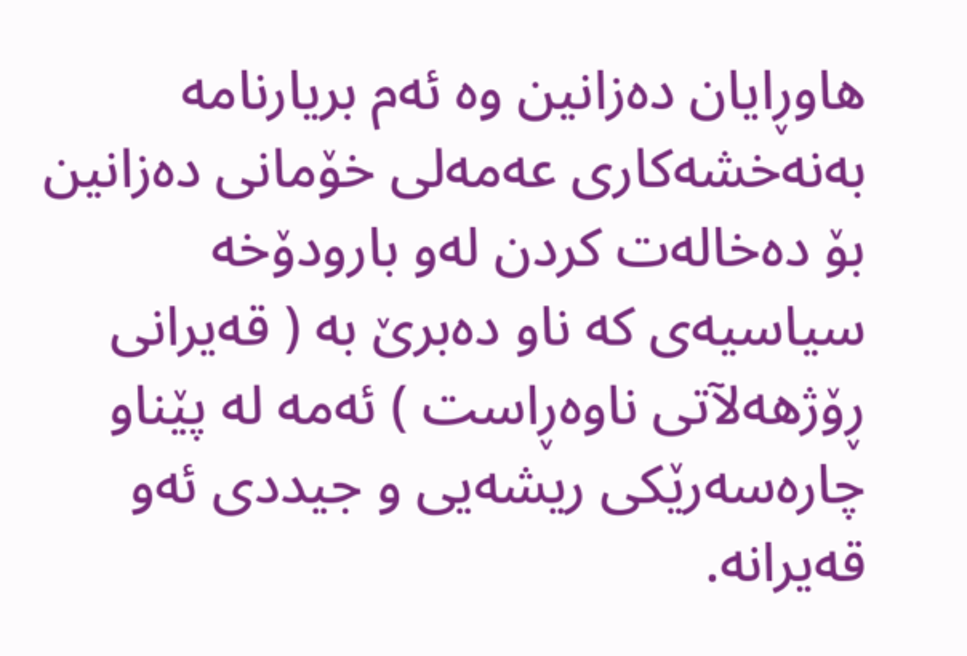هاوڕایان ده‌زانین وه‌ ئه‌م بریارنامه‌ به‌نه‌خشه‌كاری عه‌مه‌لی خۆمانی ده‌زانین بۆ ده‌خاله‌ت كردن له‌و بارودۆخه‌ سیاسیه‌ی كه‌ ناو ده‌برێ به‌ ( قه‌یرانی ڕۆژهه‌لآتی ناوه‌ڕاست ) ئه‌مه‌ له‌ پێناو چاره‌سه‌رێكی ریشه‌یی و جیددی ئه‌و قه‌یرانه‌.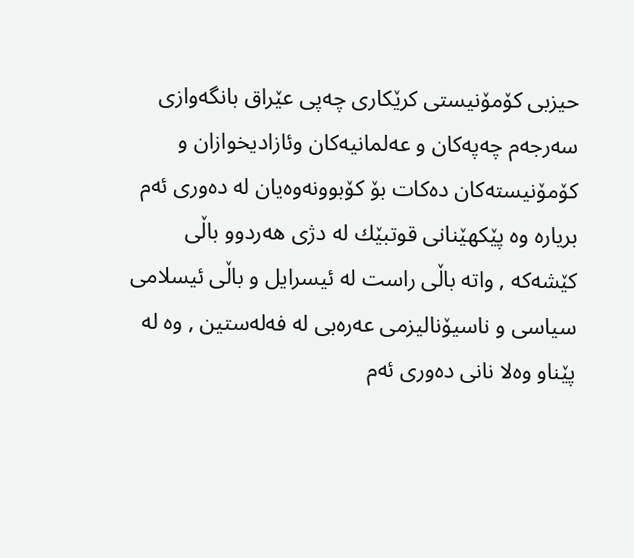حیزبی كۆمۆنیستی كرێكاری چه‌پی عێراق بانگه‌وازی سه‌رجه‌م چه‌په‌كان و عه‌لمانیه‌كان وئازادیخوازان و كۆمۆنیسته‌كان ده‌كات بۆ كۆبوونه‌وه‌یان له‌ ده‌وری ئه‌م بریاره‌ وه‌ پێكهێنانی قوتبێك له‌ دژی هه‌ردوو باڵی كێشه‌كه‌ , واته‌ باڵی راست له‌ ئیسرایل و باڵی ئیسلامی سیاسی و ناسیۆنالیزمی عه‌ره‌بی له‌ فه‌له‌ستین , وه‌ له‌ پێناو وه‌لا نانی ده‌وری ئه‌م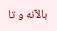بالآنه‌ و تا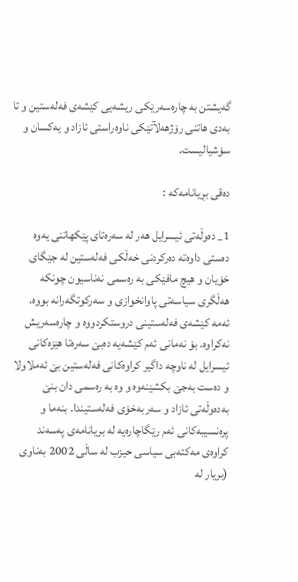گه‌یشتن به‌ چاره‌سه‌رێكی ریشه‌یی كێشه‌ی فه‌له‌ستین و تا به‌دی هاتنی رۆژهه‌لآتێكی ناوه‌راستی ئازاد و یه‌كسان و سۆشیالیست.

ده‌قی بڕیانامه‌كه‌ :

1_ ده‌وڵه‌تی ئیسرایل هه‌ر له‌ سه‌ره‌تای پێكهاتنی یه‌وه‌ ده‌ستی داوه‌ته‌ ده‌ركردنی خه‌ڵكی فه‌له‌ستین له‌ جێگای خۆیان و هیچ مافێكی به‌ ره‌سمی نه‌ناسیون چونكه‌ هه‌ڵگری سیاسه‌تی پاوانخوازی و سه‌ركوتگه‌رانه‌ بووه‌. ئه‌مه‌ كێشه‌ی فه‌له‌ستینی دروستكردووه‌ و چاره‌سه‌ریش نه‌كراوه‌. بۆ نه‌مانی ئه‌م كێشه‌یه‌ ده‌بێ سه‌ره‌تا هێزه‌كانی ئیسرایل له‌ ناوچه‌ داگیر كراوه‌كانی فه‌له‌ستین بێ ئه‌ملاولا و ده‌ست به‌جێ بكشێنه‌وه‌ و وه‌ به‌ ره‌سمی دان بنێ به‌ده‌وڵه‌تی ئازاد و سه‌ربه‌خۆی فه‌له‌ستیندا. بنه‌ما و پره‌نسیبه‌كانی ئه‌م رێگاچاره‌یه‌ له‌ بریانامه‌ی په‌سه‌ند كراوه‌ی مه‌كته‌بی سیاسی حیزب له‌ ساڵی 2002 به‌ناوی (بریار له‌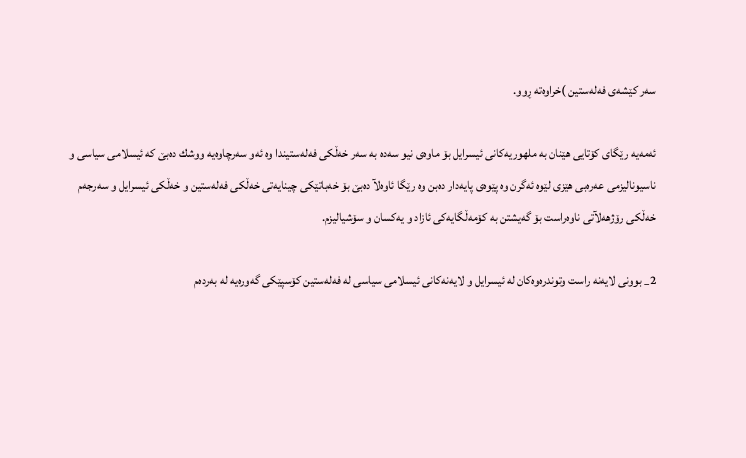سه‌ر كێشه‌ی فه‌له‌ستین )خراوه‌ته‌ ڕوو.

ئه‌مه‌یه‌ رێگای كۆتایی هێنان به‌ ملهوریه‌كانی ئیسرایل بۆ ماوه‌ی نیو سه‌ده‌ به‌ سه‌ر خه‌ڵكی فه‌له‌ستیندا وه‌ ئه‌و سه‌رچاوه‌یه‌ ووشك ده‌بێ كه‌ ئیسلامی سیاسی و ناسیونالیزمی عه‌ره‌بی هێزی لێوه‌ ئه‌گرن وه‌ پێوه‌ی پایه‌دار ده‌بن وه‌ رێگا ئاوه‌لآ ده‌بێ بۆ خه‌باتێكی چینایه‌تی خه‌ڵكی فه‌له‌ستین و خه‌ڵكی ئیسرایل و سه‌رجه‌م خه‌ڵكی رۆژهه‌لآتی ناوه‌راست بۆ گه‌یشتن به‌ كۆمه‌ڵگایه‌كی ئازاد و یه‌كسان و سۆشیالیزم.

2_ بوونی لایه‌نه‌ راست وتوندره‌وه‌كان له‌ ئیسرایل و لایه‌نه‌كانی ئیسلامی سیاسی له‌ فه‌له‌ستین كۆسپێكی گه‌وره‌یه‌ له‌ به‌رده‌م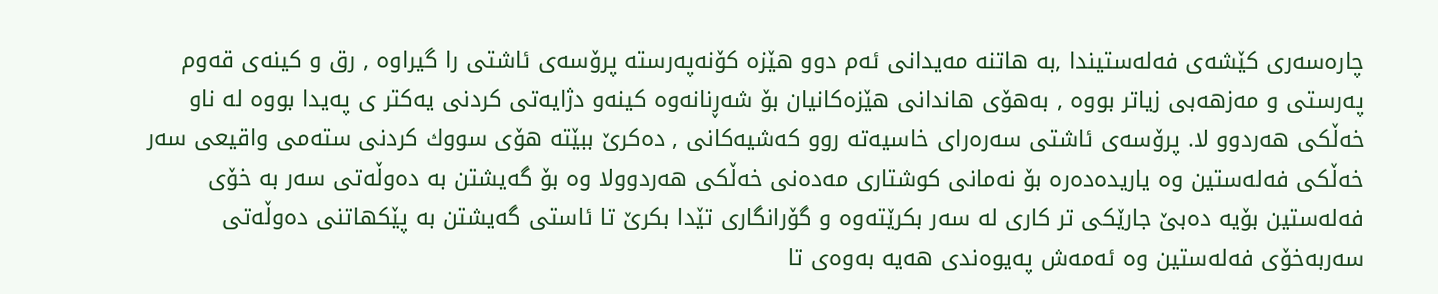چاره‌سه‌ری كێشه‌ی فه‌له‌ستیندا ,به‌ هاتنه‌ مه‌یدانی ئه‌م دوو هێزه‌ كۆنه‌په‌رسته‌ پرۆسه‌ی ئاشتی را گیراوه‌ , رق و كینه‌ی قه‌وم په‌رستی و مه‌زهه‌بی زیاتر بووه‌ , به‌هۆی هاندانی هێزه‌كانیان بۆ شه‌ڕنانه‌وه‌ كینه‌و دژایه‌تی كردنی یه‌كتر ی په‌یدا بووه‌ له‌ ناو خه‌ڵكی هه‌ردوو لا. پرۆسه‌ی ئاشتی سه‌ره‌رای خاسیه‌ته‌ روو كه‌شیه‌كانی , ده‌كرێ ببێته‌ هۆی سووك كردنی سته‌می واقیعی سه‌ر خه‌ڵكی فه‌له‌ستین وه‌ یاریده‌ده‌ره‌ بۆ نه‌مانی كوشتاری مه‌ده‌نی خه‌ڵكی هه‌ردوولا وه‌ بۆ گه‌یشتن به‌ ده‌وڵه‌تی سه‌ر به‌ خۆی فه‌له‌ستین بۆیه‌ ده‌بێ جارێكی تر كاری له‌ سه‌ر بكرێته‌وه‌ و گۆرانگاری تێدا بكرێ تا ئاستی گه‌یشتن به‌ پێكهاتنی ده‌وڵه‌تی سه‌ربه‌خۆی فه‌له‌ستین وه‌ ئه‌مه‌ش په‌یوه‌ندی هه‌یه‌ به‌وه‌ی تا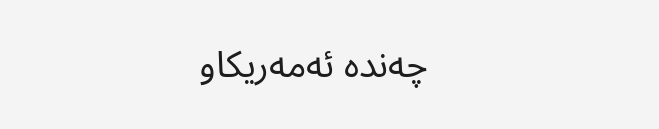چه‌نده‌ ئه‌مه‌ریكاو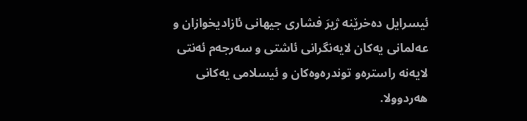ئیسرایل ده‌خرێنه‌ ژیرَ فشاری جیهانی ئازادیخوازان و عه‌لمانی یه‌كان لایه‌نگرانی ئاشتی و سه‌رجه‌م ئه‌نتی لایه‌نه‌ راستره‌و توندره‌وه‌كان و ئیسلامی یه‌كانی هه‌ردوولا.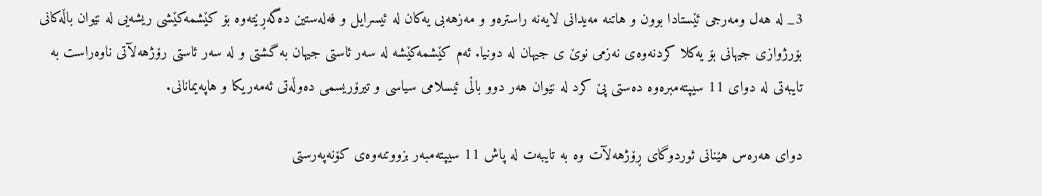3_ له‌ هه‌ل ومه‌رجی ئێستادا بوون و هاتنه‌ مه‌یدانی لایه‌نه‌ راستره‌و و مه‌زهه‌بی یه‌كان له‌ ئیسرایل و فه‌له‌ستین ده‌گه‌ڕێته‌وه‌ بۆ كێشمه‌كێشی ریشه‌یی له‌ نێوان باڵه‌كانی بۆرژوازی جیهانی بۆ یه‌كلا كردنه‌وه‌ی نه‌زمی نوێ ی جیهان له‌ دونیا. ئه‌م كێشمه‌كێشه‌ له‌ سه‌ر ئاستی جیهان به‌ گشتی و له‌ سه‌ر ئاستی رۆژهه‌لآتی ناوه‌راست به‌ تایبه‌تی له‌ دوای 11 سیپته‌مبره‌وه‌ ده‌ستی پێ كرد له‌ نێوان هه‌ر دوو باڵی ئیسلامی سیاسی و تیرۆریسمی ده‌وڵه‌تی ئه‌مه‌ریكا و هاپه‌یمانانی.

دوای هه‌ره‌س هێنانی ئوردوگای ڕۆژهه‌لآت وه‌ به‌ تایبه‌ت له‌ پاش 11 سیپته‌مبه‌ر بزووتنه‌وه‌ی كۆنه‌په‌رستی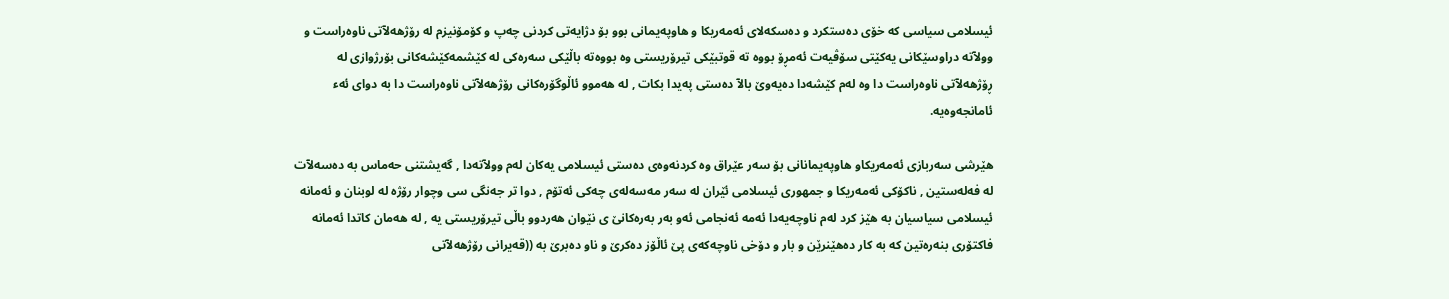ئیسلامی سیاسی كه‌ خۆی ده‌ستكرد و ده‌سكه‌لای ئه‌مه‌ریكا و هاوپه‌یمانی بوو بۆ دژایه‌تی كردنی چه‌پ و كۆمۆنیزم له‌ رۆژهه‌لآتی ناوه‌راست و وولآته‌ دراوسێكانی یه‌كێتی سۆڤیه‌ت ئه‌مڕۆ بووه‌ ته‌ قوتبێكی تیرۆریستی وه‌ بووه‌ته‌ باڵێكی سه‌ره‌كی له‌ كێشمه‌كێشه‌كانی بۆرژوازی له‌ ڕۆژهه‌لآتی ناوه‌راست دا وه‌ له‌م كێشه‌دا ده‌یه‌وێ بالآ ده‌ستی په‌یدا بكات , له‌ هه‌موو ئاڵوگۆره‌كانی رۆژهه‌لآتی ناوه‌راست دا به‌ دوای ئه‌ء ئامانجه‌وه‌یه‌.

هێرشی سه‌ربازی ئه‌مه‌ریكاو هاوپه‌یمانانی بۆ سه‌ر عێراق وه‌ كردنه‌وه‌ی ده‌ستی ئیسلامی یه‌كان له‌م وولآته‌دا , گه‌یشتنی حه‌ماس به‌ ده‌سه‌لآت له‌ فه‌له‌ستین , ناكۆكی ئه‌مه‌ریكا و جمهوری ئیسلامی ئێران له‌ سه‌ر مه‌سه‌له‌ی چه‌كی ئه‌تۆم , دوا تر جه‌نگی سی وچوار رۆژه‌ له‌ لوبنان و ئه‌مانه‌ ئیسلامی سیاسیان به‌ هێز كرد له‌م ناوچه‌یه‌دا ئه‌مه‌ ئه‌نجامی ئه‌و به‌ر به‌ره‌كانێ ی نێوان هه‌ردوو باڵی تیرۆریستی یه‌ , له‌ هه‌مان كاتدا ئه‌مانه‌ فاكتۆری بنه‌ره‌تین كه‌ به‌ كار ده‌هێنرێن و بار و دۆخی ناوچه‌كه‌ی پێ ئاڵۆز ده‌كرێ و ناو ده‌برێ به‌ ((قه‌یرانی رۆژهه‌لآتی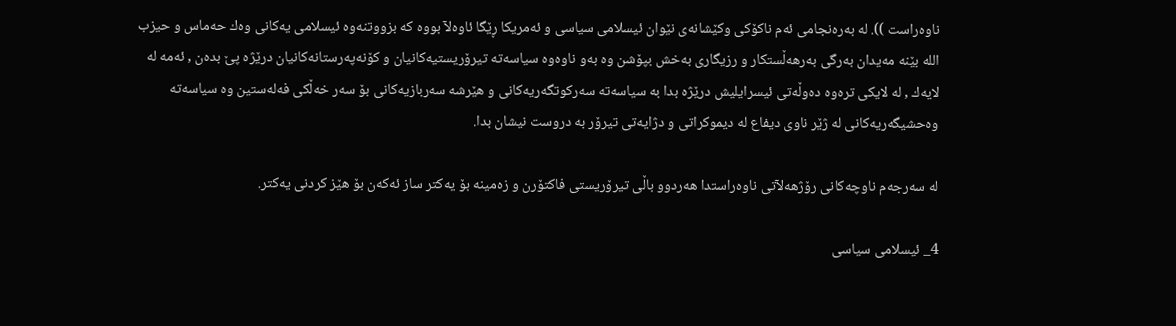ناوه‌راست )). له‌ به‌ره‌نجامی ئه‌م ناكۆكی وكێشانه‌ی نێوان ئیسلامی سیاسی و ئه‌مریكا ڕێگا ئاوه‌لآ بووه‌ كه‌ بزووتنه‌وه‌ ئیسلامی یه‌كانی وه‌ك حه‌ماس و حیزب الله‌ بێنه‌ مه‌یدان به‌رگی به‌رهه‌ڵستكار و رزیگاری به‌خش بپۆشن وه‌ به‌و ناوه‌وه‌ سیاسه‌ته‌ تیرۆریستیه‌كانیان و كۆنه‌په‌رستانه‌كانیان درێژه‌ پێ بده‌ن , ئه‌مه‌ له‌ لایه‌ك , له‌ لایكی تره‌وه‌ ده‌وڵه‌تی ئیسرایلیش درێژه‌ بدا به‌ سیاسه‌ته‌ سه‌ركوتگه‌ریه‌كانی و هێرشه‌ سه‌ربازیه‌كانی بۆ سه‌ر خه‌ڵكی فه‌له‌ستین وه‌ سیاسه‌ته‌ وه‌حشیگه‌ریه‌كانی له‌ ژێر ناوی دیفاع له‌ دیموكراتی و دژایه‌تی تیرۆر به‌ دروست نیشان بدا.

له‌ سه‌رجه‌م ناوچه‌كانی رۆژهه‌لآتی ناوه‌راستدا هه‌ردوو باڵی تیرۆریستی فاكتۆرن و زه‌مینه‌ بۆ یه‌كتر ساز ئه‌كه‌ن بۆ هێز كردنی یه‌كتر.

4_ ئیسلامی سیاسی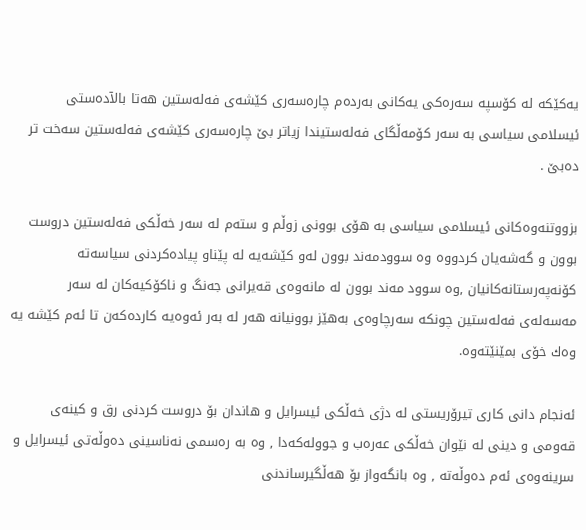یه‌كێكه‌ له‌ كۆسپه‌ سه‌ره‌كی یه‌كانی به‌رده‌م چاره‌سه‌ری كێشه‌ی فه‌له‌ستین هه‌تا بالآده‌ستی ئیسلامی سیاسی به‌ سه‌ر كۆمه‌ڵگای فه‌له‌ستیندا زیاتر بێ چاره‌سه‌ری كێشه‌ی فه‌له‌ستین سه‌خت تر ده‌بێ .

بزووتنه‌وه‌كانی ئیسلامی سیاسی به‌ هۆی بوونی زوڵم و سته‌م له‌ سه‌ر خه‌ڵكی فه‌له‌ستین دروست بوون و گه‌شه‌یان كردووه‌ وه‌ سوودمه‌ند بوون له‌و كێشه‌یه‌ له‌ پێناو پیاده‌كردنی سیاسه‌ته‌ كۆنه‌په‌رستانه‌كانیان ,وه‌ سوود مه‌ند بوون له‌ مانه‌وه‌ی قه‌یرانی جه‌نگ و ناكۆكیه‌كان له‌ سه‌ر مه‌سه‌له‌ی فه‌له‌ستین چونكه‌ سه‌رچاوه‌ی به‌هێز بوونیانه‌ هه‌ر له‌ به‌ر ئه‌وه‌یه‌ كارده‌كه‌ن تا ئه‌م كێشه‌ یه‌ وه‌ك خۆی بمێنێته‌وه‌.

ئه‌نجام دانی كاری تیرۆریستی له‌ دژی خه‌ڵكی ئیسرایل و هاندان بۆ دروست كردنی رق و كینه‌ی قه‌ومی و دینی له‌ نێوان خه‌ڵكی عه‌ره‌ب و جووله‌كه‌دا , وه‌ به‌ ره‌سمی نه‌ناسینی ده‌وڵه‌تی ئیسرایل و سرینه‌وه‌ی ئه‌م ده‌وڵه‌ته‌ , وه‌ بانگه‌واز بۆ هه‌ڵگیرساندنی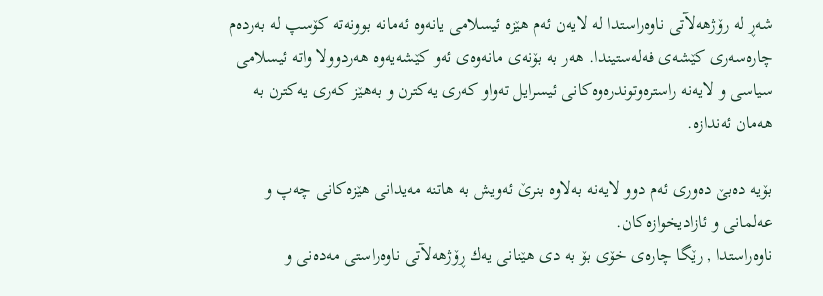شه‌ڕ له‌ رۆژهه‌لآتی ناوه‌راستدا له‌ لایه‌ن ئه‌م هێزه‌ ئیسلامی یانه‌وه‌ ئه‌مانه‌ بوونه‌ته‌ كۆسپ له‌ به‌رده‌م چاره‌سه‌ری كێشه‌ی فه‌له‌ستیندا. هه‌ر به‌ بۆنه‌ی مانه‌وه‌ی ئه‌و كێشه‌یه‌وه‌ هه‌ردوولا واته‌ ئیسلامی سیاسی و لایه‌نه‌ راستره‌وتوندره‌وه‌كانی ئیسرایل ته‌واو كه‌ری یه‌كترن و به‌هێز كه‌ری یه‌كترن به‌ هه‌مان ئه‌ندازه‌.

بۆیه‌ ده‌بێ ده‌وری ئه‌م دوو لایه‌نه‌ به‌لاوه‌ بنرێ ئه‌ویش به‌ هاتنه‌ مه‌یدانی هێزه‌كانی چه‌پ و عه‌لمانی و ئازادیخوازه‌كان.
ناوه‌راستدا , رێگا چاره‌ی خۆی بۆ به‌ دی هێنانی یه‌ك ڕۆژهه‌لآتی ناوه‌راستی مه‌ده‌نی و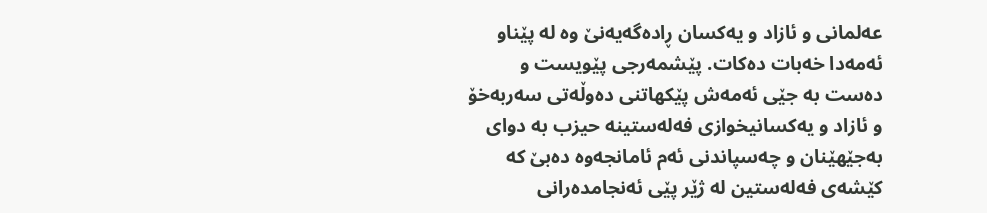عه‌لمانی و ئازاد و یه‌كسان ڕاده‌گه‌یه‌نێ وه‌ له‌ پێناو ئه‌مه‌دا خه‌بات ده‌كات. پێشمه‌رجی پێویست و ده‌ست به‌ جێی ئه‌مه‌ش پێكهاتنی ده‌وڵه‌تی سه‌ربه‌خۆ و ئازاد و یه‌كسانیخوازی فه‌له‌ستینه‌ حیزب به‌ دوای به‌جێهێنان و چه‌سپاندنی ئه‌م ئامانجه‌وه‌ ده‌بێ كه‌ كێشه‌ی فه‌له‌ستین له‌ ژێر پێی ئه‌نجامده‌رانی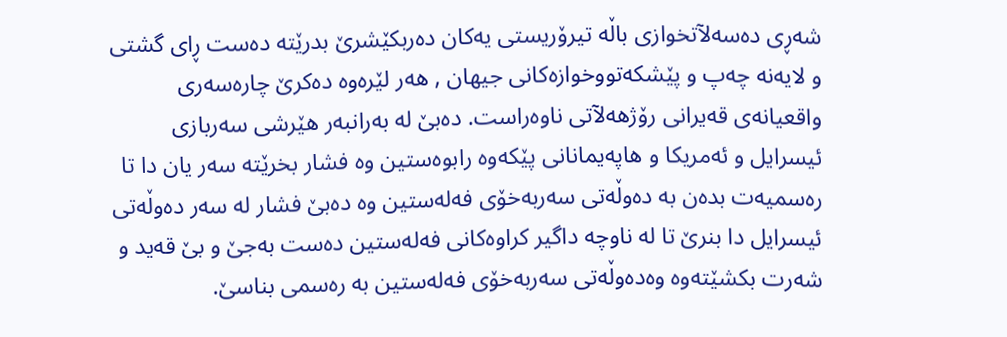شه‌ڕی ده‌سه‌لآتخوازی باڵه‌ تیرۆریستی یه‌كان ده‌ربكێشرێ بدرێته‌ ده‌ست ڕای گشتی و لایه‌نه‌ چه‌پ و پێشكه‌تووخوازه‌كانی جیهان , هه‌ر لێره‌وه‌ ده‌كرێ چاره‌سه‌ری واقعیانه‌ی قه‌یرانی رۆژهه‌لآتی ناوه‌راست. ده‌بێ له‌ به‌رانبه‌ر هێرشی سه‌ربازی ئیسرایل و ئه‌مریكا و هاپه‌یمانانی پێكه‌وه‌ رابوه‌ستین وه‌ فشار بخرێته‌ سه‌ر یان دا تا ره‌سمیه‌ت بده‌ن به‌ ده‌وڵه‌تی سه‌ربه‌خۆی فه‌له‌ستین وه‌ ده‌بێ فشار له‌ سه‌ر ده‌وڵه‌تی ئیسرایل دا بنرێ تا له‌ ناوچه‌ داگیر كراوه‌كانی فه‌له‌ستین ده‌ست به‌جێ و بێ قه‌ید و شه‌رت بكشێته‌وه‌ وه‌ده‌وڵه‌تی سه‌ربه‌خۆی فه‌له‌ستین به‌ ره‌سمی بناسێ.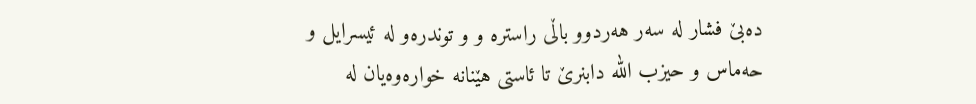ده‌بێ فشار له‌ سه‌ر هه‌ردوو باڵی راستره‌ و و توندره‌و له‌ ئیسرایل و حه‌ماس و حیزب الله‌ دابنرێ تا ئاستی هێنانه‌ خواره‌وه‌یان له‌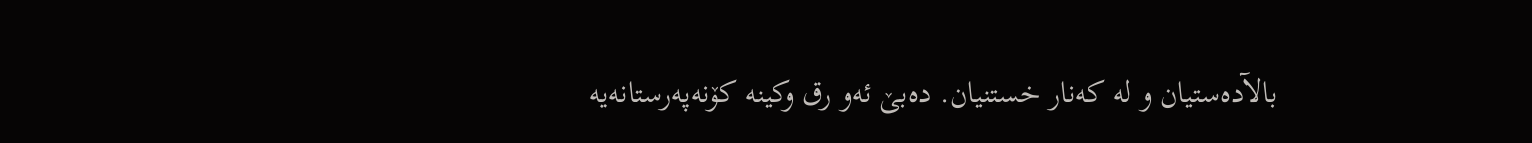بالآده‌ستیان و له‌ كه‌نار خستنیان. ده‌بێ ئه‌و رق وكینه‌ كۆنه‌په‌رستانه‌یه‌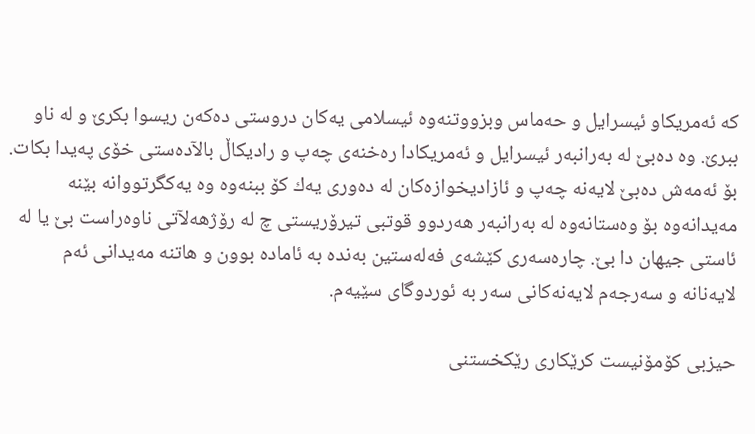كه‌ ئه‌مریكاو ئیسرایل و حه‌ماس وبزووتنه‌وه‌ ئیسلامی یه‌كان دروستی ده‌كه‌ن ریسوا بكرێ و له‌ ناو ببرێ. وه‌ ده‌بێ له‌ به‌رانبه‌ر ئیسرایل و ئه‌مریكادا ره‌خنه‌ی چه‌پ و رادیكاڵ بالآده‌ستی خۆی په‌یدا بكات. بۆ ئه‌مه‌ش ده‌بێ لایه‌نه‌ چه‌پ و ئازادیخوازه‌كان له‌ ده‌وری یه‌ك كۆ ببنه‌وه‌ وه‌ یه‌كگرتووانه‌ بێنه‌ مه‌یدانه‌وه‌ بۆ وه‌ستانه‌وه‌ له‌ به‌رانبه‌ر هه‌ردوو قوتبی تیرۆریستی چ له‌ رۆژهه‌لآتی ناوه‌راست بێ یا له‌ ئاستی جیهان دا بێ. چاره‌سه‌ری كێشه‌ی فه‌له‌ستین به‌نده‌ به‌ ئاماده‌ بوون و هاتنه‌ مه‌یدانی ئه‌م لایه‌نانه‌ و سه‌رجه‌م لایه‌نه‌كانی سه‌ر به‌ ئوردوگای سێیه‌م.

حیزبی كۆمۆنیست كرێكاری رێكخستنی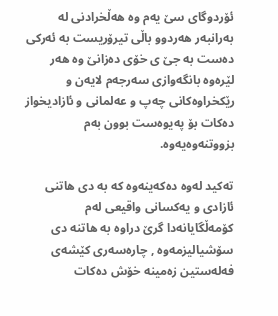ئۆردوگای سێ یه‌م وه‌ هه‌ڵخرادنی له‌ به‌رانبه‌ر هه‌ردوو باڵی تیرۆریست به‌ ئه‌ركی ده‌ست به‌ جێ ی خۆی ده‌زانێ وه‌ هه‌ر لێره‌وه‌ بانگه‌وازی سه‌رجه‌م لایه‌ن و رێكخراوه‌كانی چه‌پ و عه‌لمانی و ئازادیخواز ده‌كات بۆ په‌یوه‌ست بوون به‌م بزووتنه‌وه‌یه‌وه‌.

ته‌كید له‌وه‌ ده‌كه‌ینه‌وه‌ كه‌ به‌ دی هاتنی ئازادی و یه‌كسانی واقیعی له‌م كۆمه‌ڵگایانه‌دا گرێ دراوه‌ به‌ هاتنه‌ دی سۆشیالیزمه‌وه‌ , چاره‌سه‌ری كێشه‌ی فه‌له‌ستین زه‌مینه‌ خۆش ده‌كات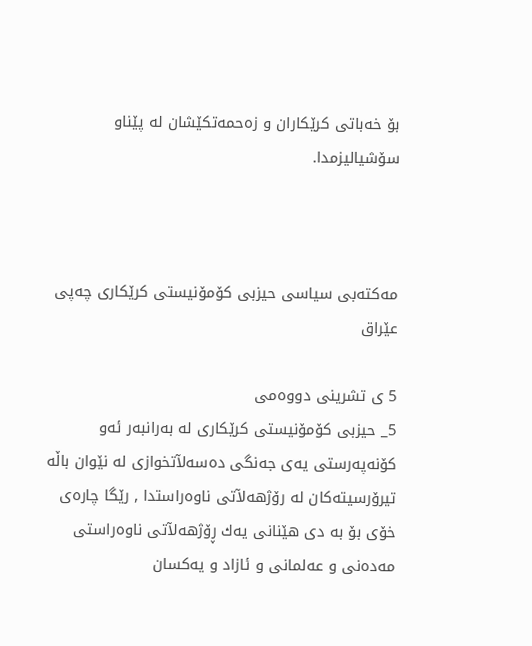بۆ خه‌باتی كرێكاران و زه‌حمه‌تكێشان له‌ پێناو سۆشیالیزمدا.



مه‌كته‌بی سیاسی حیزبی كۆمۆنیستی كرێكاری چه‌پی عێراق

5 ی تشرینی دووه‌می
5_ حیزبی كۆمۆنیستی كرێكاری له‌ به‌رانبه‌ر ئه‌و كۆنه‌په‌رستی یه‌ی جه‌نگی ده‌سه‌لآتخوازی له‌ نێوان باڵه‌ تیرۆرسیته‌كان له‌ رۆژهه‌لآتی ناوه‌راستدا , رێگا چاره‌ی خۆی بۆ به‌ دی هێنانی یه‌ك ڕۆژهه‌لآتی ناوه‌راستی مه‌ده‌نی و عه‌لمانی و ئازاد و یه‌كسان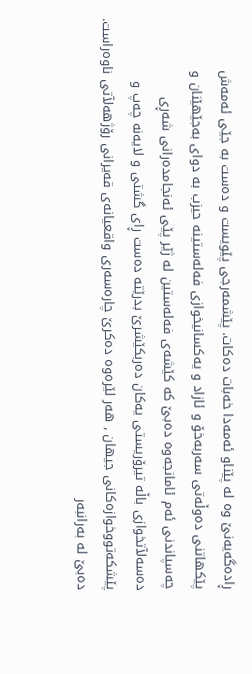ڕاده‌گه‌یه‌نێ وه‌ له‌ پێناو ئه‌مه‌دا خه‌بات ده‌كات. پێشمه‌رجی پێویست و ده‌ست به‌ جێی ئه‌مه‌ش پێكهاتنی ده‌وڵه‌تی سه‌ربه‌خۆ و ئازاد و یه‌كسانیخوازی فه‌له‌ستینه‌ حیزب به‌ دوای به‌جێهێنان و چه‌سپاندنی ئه‌م ئامانجه‌وه‌ ده‌بێ كه‌ كێشه‌ی فه‌له‌ستین له‌ ژێر پێی ئه‌نجامده‌رانی شه‌ڕی ده‌سه‌لآتخوازی باڵه‌ تیرۆریستی یه‌كان ده‌ربكێشرێ بدرێته‌ ده‌ست ڕای گشتی و لایه‌نه‌ چه‌پ و پێشكه‌تووخوازه‌كانی جیهان , هه‌ر لێره‌وه‌ ده‌كرێ چاره‌سه‌ری واقعیانه‌ی قه‌یرانی رۆژهه‌لآتی ناوه‌راست. ده‌بێ له‌ به‌رانبه‌ر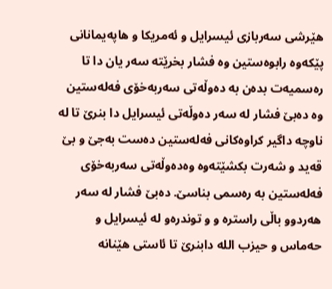هێرشی سه‌ربازی ئیسرایل و ئه‌مریكا و هاپه‌یمانانی پێكه‌وه‌ رابوه‌ستین وه‌ فشار بخرێته‌ سه‌ر یان دا تا ره‌سمیه‌ت بده‌ن به‌ ده‌وڵه‌تی سه‌ربه‌خۆی فه‌له‌ستین وه‌ ده‌بێ فشار له‌ سه‌ر ده‌وڵه‌تی ئیسرایل دا بنرێ تا له‌ ناوچه‌ داگیر كراوه‌كانی فه‌له‌ستین ده‌ست به‌جێ و بێ قه‌ید و شه‌رت بكشێته‌وه‌ وه‌ده‌وڵه‌تی سه‌ربه‌خۆی فه‌له‌ستین به‌ ره‌سمی بناسێ. ده‌بێ فشار له‌ سه‌ر هه‌ردوو باڵی راستره‌ و و توندره‌و له‌ ئیسرایل و حه‌ماس و حیزب الله‌ دابنرێ تا ئاستی هێنانه‌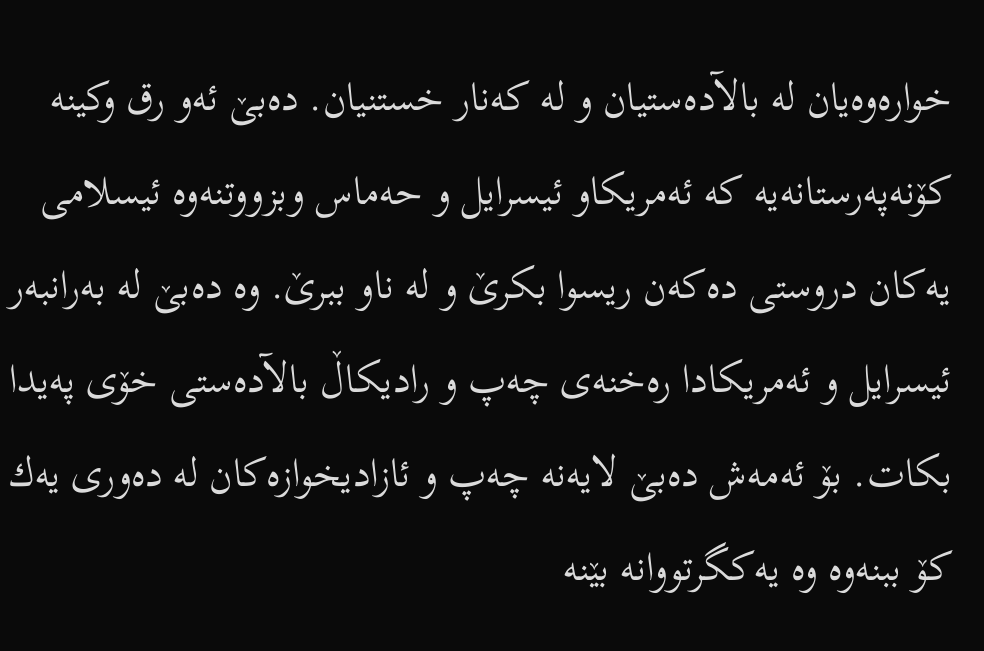خواره‌وه‌یان له‌ بالآده‌ستیان و له‌ كه‌نار خستنیان. ده‌بێ ئه‌و رق وكینه‌ كۆنه‌په‌رستانه‌یه‌ كه‌ ئه‌مریكاو ئیسرایل و حه‌ماس وبزووتنه‌وه‌ ئیسلامی یه‌كان دروستی ده‌كه‌ن ریسوا بكرێ و له‌ ناو ببرێ. وه‌ ده‌بێ له‌ به‌رانبه‌ر ئیسرایل و ئه‌مریكادا ره‌خنه‌ی چه‌پ و رادیكاڵ بالآده‌ستی خۆی په‌یدا بكات. بۆ ئه‌مه‌ش ده‌بێ لایه‌نه‌ چه‌پ و ئازادیخوازه‌كان له‌ ده‌وری یه‌ك كۆ ببنه‌وه‌ وه‌ یه‌كگرتووانه‌ بێنه‌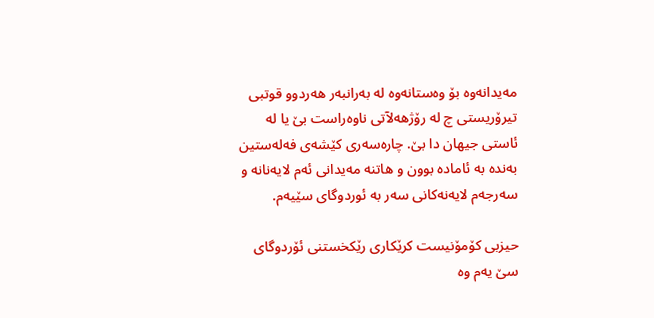مه‌یدانه‌وه‌ بۆ وه‌ستانه‌وه‌ له‌ به‌رانبه‌ر هه‌ردوو قوتبی تیرۆریستی چ له‌ رۆژهه‌لآتی ناوه‌راست بێ یا له‌ ئاستی جیهان دا بێ. چاره‌سه‌ری كێشه‌ی فه‌له‌ستین به‌نده‌ به‌ ئاماده‌ بوون و هاتنه‌ مه‌یدانی ئه‌م لایه‌نانه‌ و سه‌رجه‌م لایه‌نه‌كانی سه‌ر به‌ ئوردوگای سێیه‌م.

حیزبی كۆمۆنیست كرێكاری رێكخستنی ئۆردوگای سێ یه‌م وه‌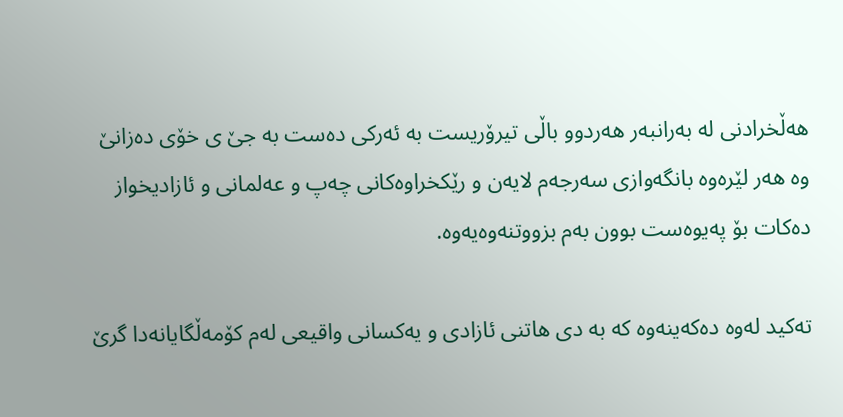هه‌ڵخرادنی له‌ به‌رانبه‌ر هه‌ردوو باڵی تیرۆریست به‌ ئه‌ركی ده‌ست به‌ جێ ی خۆی ده‌زانێ وه‌ هه‌ر لێره‌وه‌ بانگه‌وازی سه‌رجه‌م لایه‌ن و رێكخراوه‌كانی چه‌پ و عه‌لمانی و ئازادیخواز ده‌كات بۆ په‌یوه‌ست بوون به‌م بزووتنه‌وه‌یه‌وه‌.

ته‌كید له‌وه‌ ده‌كه‌ینه‌وه‌ كه‌ به‌ دی هاتنی ئازادی و یه‌كسانی واقیعی له‌م كۆمه‌ڵگایانه‌دا گرێ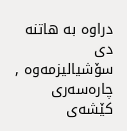دراوه‌ به‌ هاتنه‌ دی سۆشیالیزمه‌وه‌ , چاره‌سه‌ری كێشه‌ی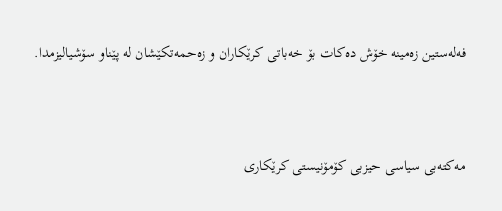فه‌له‌ستین زه‌مینه‌ خۆش ده‌كات بۆ خه‌باتی كرێكاران و زه‌حمه‌تكێشان له‌ پێناو سۆشیالیزمدا.



مه‌كته‌بی سیاسی حیزبی كۆمۆنیستی كرێكاری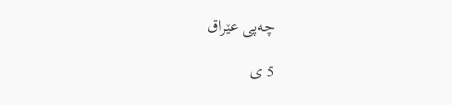چه‌پی عێراق

5 ی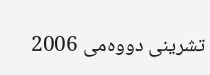تشرینی دووه‌می 2006